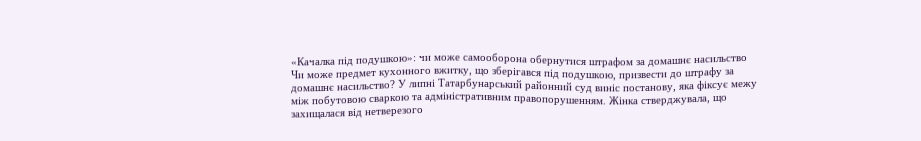«Качалка під подушкою»: чи може самооборона обернутися штрафом за домашнє насильство
Чи може предмет кухонного вжитку, що зберігався під подушкою, призвести до штрафу за домашнє насильство? У липні Татарбунарський районний суд виніс постанову, яка фіксує межу між побутовою сваркою та адміністративним правопорушенням. Жінка стверджувала, що захищалася від нетверезого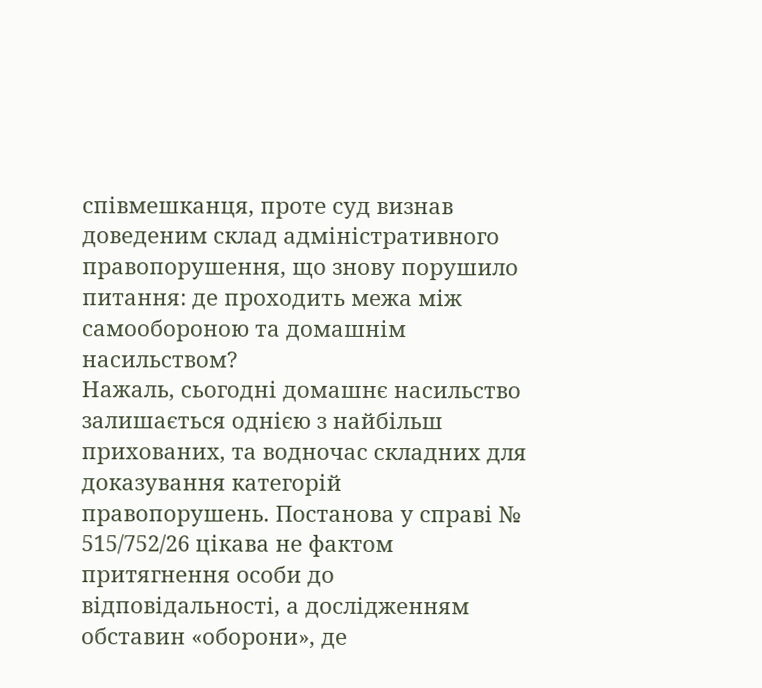співмешканця, проте суд визнав доведеним склад адміністративного правопорушення, що знову порушило питання: де проходить межа між самообороною та домашнім насильством?
Нажаль, сьогодні домашнє насильство залишається однією з найбільш прихованих, та водночас складних для доказування категорій правопорушень. Постанова у справі № 515/752/26 цікава не фактом притягнення особи до відповідальності, а дослідженням обставин «оборони», де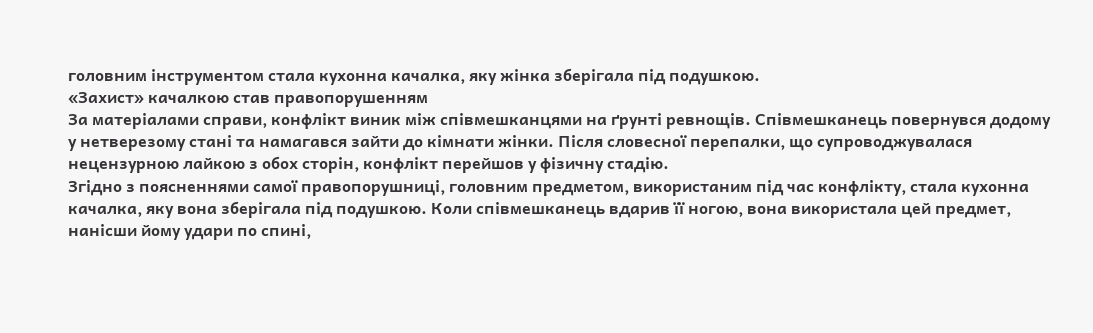головним інструментом стала кухонна качалка, яку жінка зберігала під подушкою.
«Захист» качалкою став правопорушенням
За матеріалами справи, конфлікт виник між співмешканцями на ґрунті ревнощів. Співмешканець повернувся додому у нетверезому стані та намагався зайти до кімнати жінки. Після словесної перепалки, що супроводжувалася нецензурною лайкою з обох сторін, конфлікт перейшов у фізичну стадію.
Згідно з поясненнями самої правопорушниці, головним предметом, використаним під час конфлікту, стала кухонна качалка, яку вона зберігала під подушкою. Коли співмешканець вдарив її ногою, вона використала цей предмет, нанісши йому удари по спині,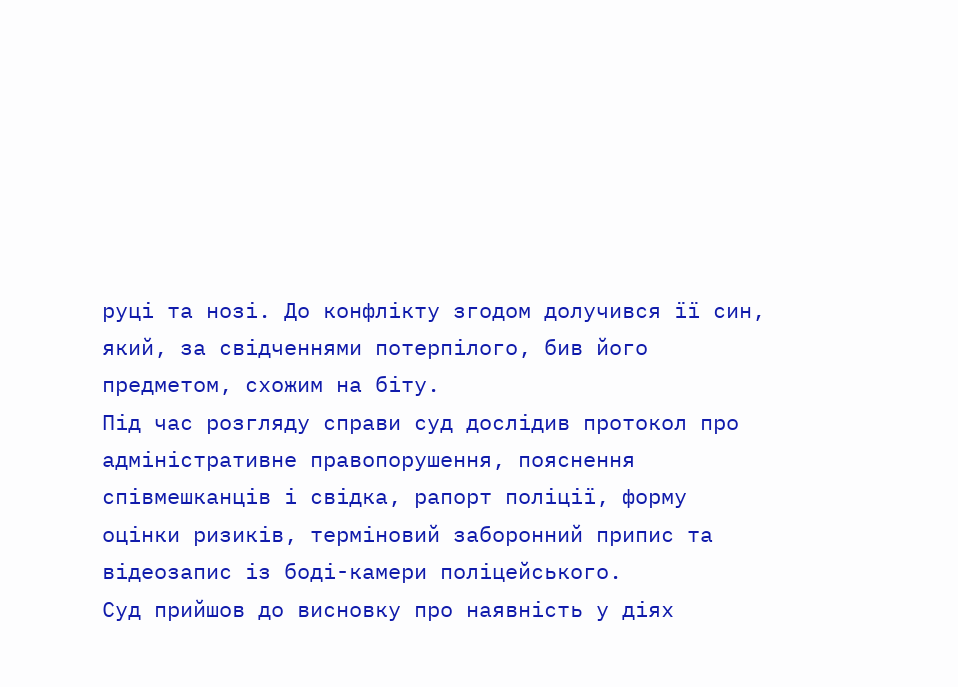руці та нозі. До конфлікту згодом долучився її син, який, за свідченнями потерпілого, бив його предметом, схожим на біту.
Під час розгляду справи суд дослідив протокол про адміністративне правопорушення, пояснення співмешканців і свідка, рапорт поліції, форму оцінки ризиків, терміновий заборонний припис та відеозапис із боді-камери поліцейського.
Суд прийшов до висновку про наявність у діях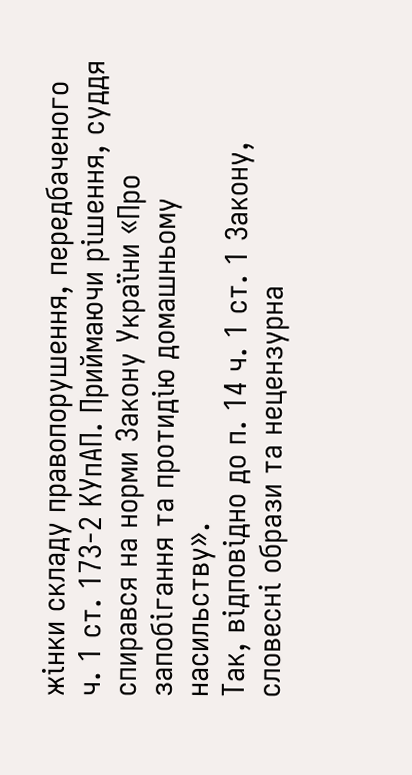жінки складу правопорушення, передбаченого ч. 1 ст. 173-2 КУпАП. Приймаючи рішення, суддя спирався на норми Закону України «Про запобігання та протидію домашньому насильству».
Так, відповідно до п. 14 ч. 1 ст. 1 Закону, словесні образи та нецензурна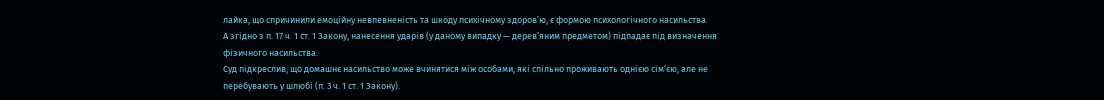лайка, що спричинили емоційну невпевненість та шкоду психічному здоров’ю, є формою психологічного насильства.
А згідно з п. 17 ч. 1 ст. 1 Закону, нанесення ударів (у даному випадку — дерев’яним предметом) підпадає під визначення фізичного насильства.
Суд підкреслив, що домашнє насильство може вчинятися між особами, які спільно проживають однією сім’єю, але не перебувають у шлюбі (п. 3 ч. 1 ст. 1 Закону).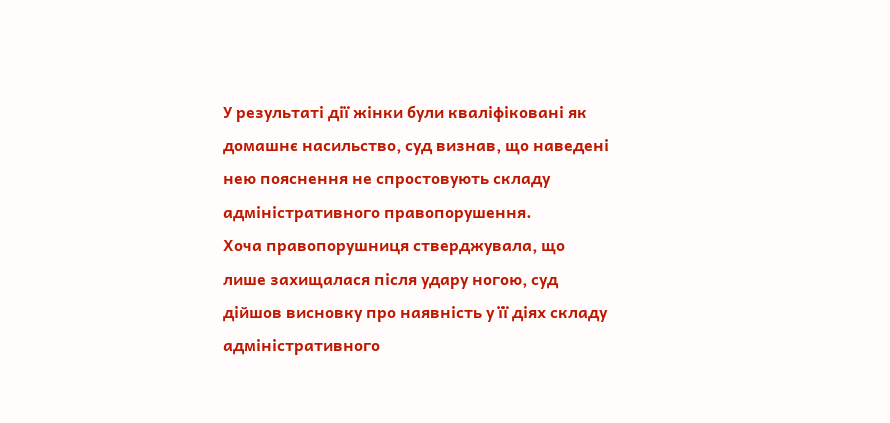У результаті дії жінки були кваліфіковані як домашнє насильство, суд визнав, що наведені нею пояснення не спростовують складу адміністративного правопорушення.
Хоча правопорушниця стверджувала, що лише захищалася після удару ногою, суд дійшов висновку про наявність у її діях складу адміністративного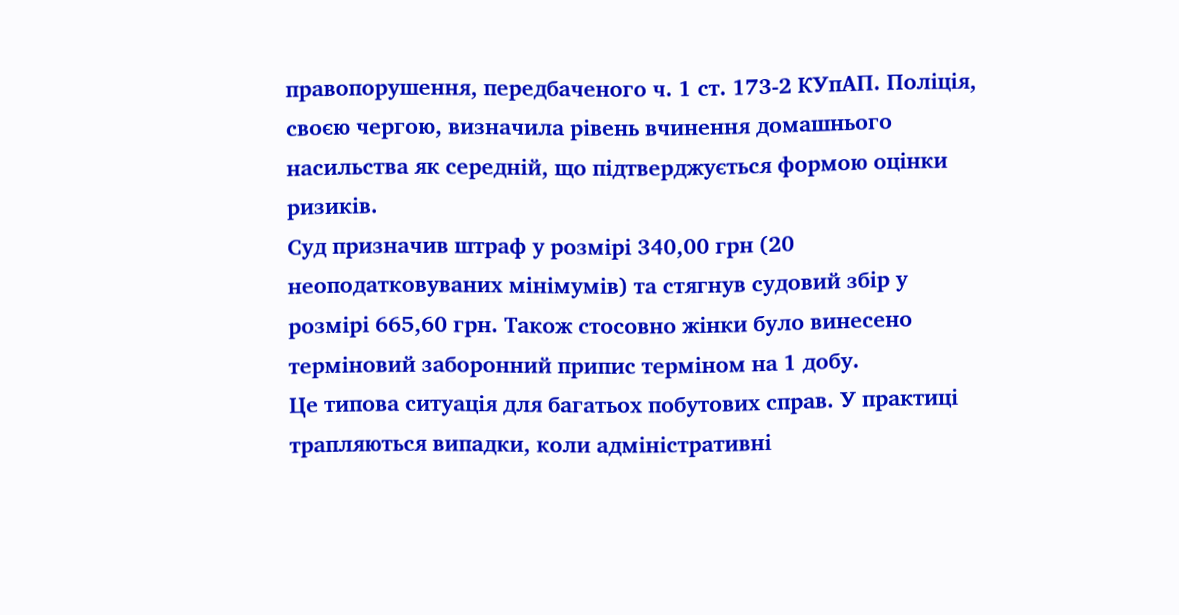правопорушення, передбаченого ч. 1 ст. 173-2 КУпАП. Поліція, своєю чергою, визначила рівень вчинення домашнього насильства як середній, що підтверджується формою оцінки ризиків.
Суд призначив штраф у розмірі 340,00 грн (20 неоподатковуваних мінімумів) та стягнув судовий збір у розмірі 665,60 грн. Також стосовно жінки було винесено терміновий заборонний припис терміном на 1 добу.
Це типова ситуація для багатьох побутових справ. У практиці трапляються випадки, коли адміністративні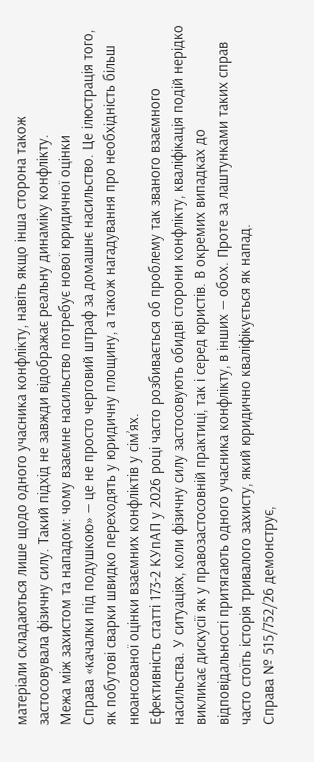матеріали складаються лише щодо одного учасника конфлікту, навіть якщо інша сторона також застосовувала фізичну силу. Такий підхід не завжди відображає реальну динаміку конфлікту.
Межа між захистом та нападом: чому взаємне насильство потребує нової юридичної оцінки
Справа «качалки під подушкою» — це не просто черговий штраф за домашнє насильство. Це ілюстрація того, як побутові сварки швидко переходять у юридичну площину, а також нагадування про необхідність більш нюансованої оцінки взаємних конфліктів у сім’ях.
Ефективність статті 173-2 КУпАП у 2026 році часто розбивається об проблему так званого взаємного насильства. У ситуаціях, коли фізичну силу застосовують обидві сторони конфлікту, кваліфікація подій нерідко викликає дискусії як у правозастосовній практиці, так і серед юристів. В окремих випадках до відповідальності притягають одного учасника конфлікту, в інших — обох. Проте за лаштунками таких справ часто стоїть історія тривалого захисту, який юридично кваліфікується як напад.
Справа № 515/752/26 демонструє,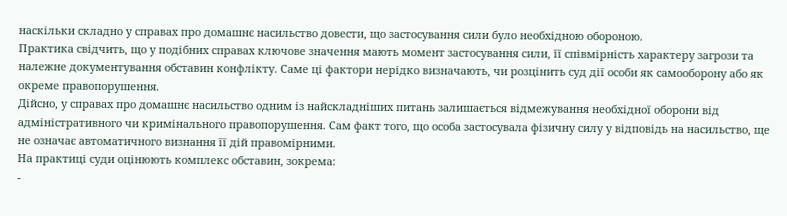наскільки складно у справах про домашнє насильство довести, що застосування сили було необхідною обороною.
Практика свідчить, що у подібних справах ключове значення мають момент застосування сили, її співмірність характеру загрози та належне документування обставин конфлікту. Саме ці фактори нерідко визначають, чи розцінить суд дії особи як самооборону або як окреме правопорушення.
Дійсно, у справах про домашнє насильство одним із найскладніших питань залишається відмежування необхідної оборони від адміністративного чи кримінального правопорушення. Сам факт того, що особа застосувала фізичну силу у відповідь на насильство, ще не означає автоматичного визнання її дій правомірними.
На практиці суди оцінюють комплекс обставин, зокрема:
-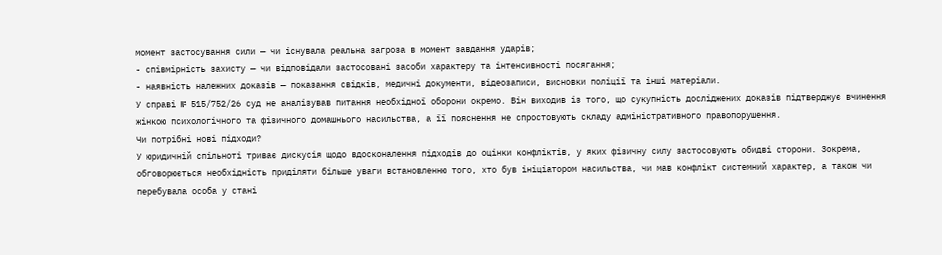момент застосування сили — чи існувала реальна загроза в момент завдання ударів;
- співмірність захисту — чи відповідали застосовані засоби характеру та інтенсивності посягання;
- наявність належних доказів — показання свідків, медичні документи, відеозаписи, висновки поліції та інші матеріали.
У справі № 515/752/26 суд не аналізував питання необхідної оборони окремо. Він виходив із того, що сукупність досліджених доказів підтверджує вчинення жінкою психологічного та фізичного домашнього насильства, а її пояснення не спростовують складу адміністративного правопорушення.
Чи потрібні нові підходи?
У юридичній спільноті триває дискусія щодо вдосконалення підходів до оцінки конфліктів, у яких фізичну силу застосовують обидві сторони. Зокрема, обговорюється необхідність приділяти більше уваги встановленню того, хто був ініціатором насильства, чи мав конфлікт системний характер, а також чи перебувала особа у стані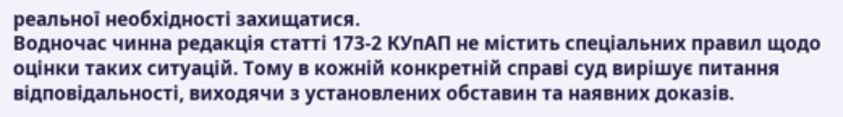реальної необхідності захищатися.
Водночас чинна редакція статті 173-2 КУпАП не містить спеціальних правил щодо оцінки таких ситуацій. Тому в кожній конкретній справі суд вирішує питання відповідальності, виходячи з установлених обставин та наявних доказів.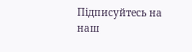Підписуйтесь на наш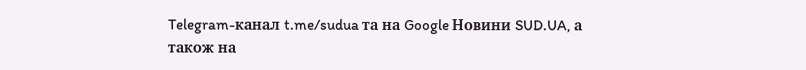Telegram-канал t.me/sudua та на Google Новини SUD.UA, а також на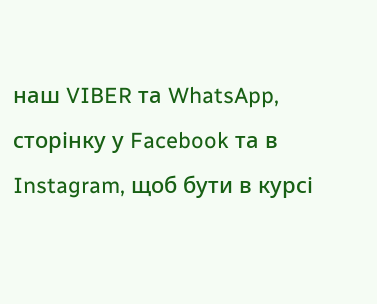наш VIBER та WhatsApp, сторінку у Facebook та в Instagram, щоб бути в курсі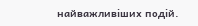найважливіших подій.